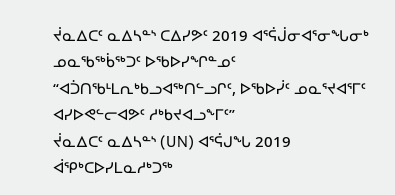ᔫᓇᐃᑕᑦ ᓇᐃᓴᓐᔅ ᑕᐃᓯᕗᑦ 2019 ᐊᕐᕌᒎᓂᐊᕐᓂᖓᓂᒃ ᓄᓇᖃᖅᑳᖅᑐᑦ ᐅᖃᐅᓯᖏᓐᓄᑦ
“ᐊᑑᑎᖃᒻᒪᕆᒃᑲᓗᐊᖅᑎᓪᓗᒋᑦ, ᐅᖃᐅᓰᑦ ᓄᓇᕐᔪᐊᕐᒥᑦ ᐊᓯᐅᕙᓪᓕᐊᕗᑦ ᓱᒃᑲᔪᐊᓗᖕᒥᑦ”
ᔫᓇᐃᑕᑦ ᓇᐃᓴᓐᔅ (UN) ᐊᕐᕌᒍᖓ 2019 ᐋᕿᒃᑕᐅᓯᒪᓇᓱᒃᑐᖅ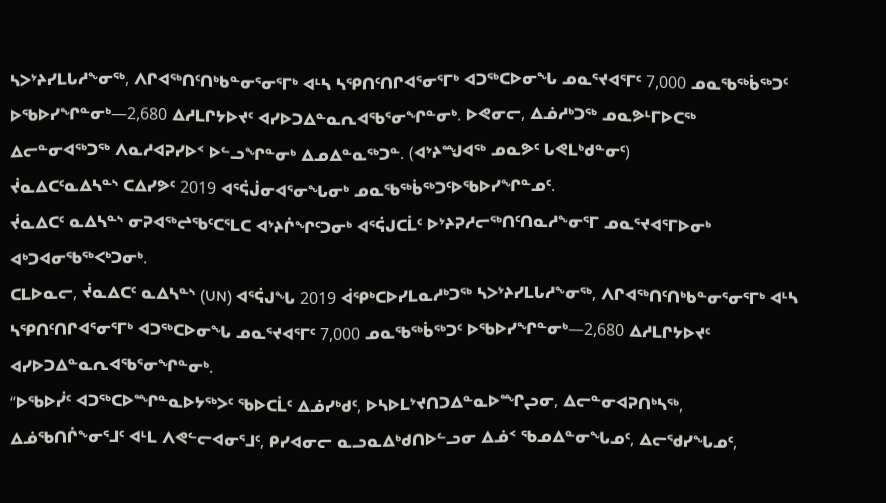ᓴᐳᔾᔨᓯᒪᒐᓱᖕᓂᖅ, ᐱᒋᐊᖅᑎᑦᑎᒃᑲᓐᓂᕐᓂᕐᒥᒃ ᐊᒻᓴ ᓴᕿᑎᑦᑎᒋᐊᕐᓂᕐᒥᒃ ᐊᑐᖅᑕᐅᓂᖓ ᓄᓇᕐᔪᐊᕐᒥᑦ 7,000 ᓄᓇᖃᖅᑳᖅᑐᑦ ᐅᖃᐅᓯᖏᓐᓂᒃ—2,680 ᐃᓱᒪᒋᔭᐅᔪᑦ ᐊᓯᐅᑐᐃᓐᓇᕆᐊᖃᕐᓂᖏᓐᓂᒃ. ᐅᕙᓂᓕ, ᐃᓅᓱᒃᑐᖅ ᓄᓇᕗᒻᒥᐅᑕᖅ ᐃᓕᓐᓂᐊᖅᑐᖅ ᐱᓇᓱᐊᕈᓯᐅᑉ ᐅᓪᓗᖏᓐᓂᒃ ᐃᓄᐃᓐᓇᖅᑐᓐ. (ᐊᔾᔨᙳᐊᖅ ᓄᓇᕗᑦ ᒐᕙᒪᒃᑯᓐᓂᑦ)
ᔫᓇᐃᑕᑦᓇᐃᓴᓐᔅ ᑕᐃᓯᕗᑦ 2019 ᐊᕐᕌᒎᓂᐊᕐᓂᖓᓂᒃ ᓄᓇᖃᖅᑳᖅᑐᑦᐅᖃᐅᓯᖏᓐᓄᑦ.
ᔫᓇᐃᑕᑦ ᓇᐃᓴᓐᔅ ᓂᕈᐊᖅᖠᖃᑦᑕᕐᒪᑕ ᐊᔾᔨᒌᖏᑦᑐᓂᒃ ᐊᕐᕌᒍᑕᒫᑦ ᐅᔾᔨᕈᓱᓕᖅᑎᑦᑎᓇᓱᖕᓂᕐᒥ ᓄᓇᕐᔪᐊᕐᒥᐅᓂᒃ ᐊᒃᑐᐊᓂᖃᖅᐸᒃᑐᓂᒃ.
ᑕᒪᐅᓇᓕ, ᔫᓇᐃᑕᑦ ᓇᐃᓴᓐᔅ (UN) ᐊᕐᕌᒍᖓ 2019 ᐋᕿᒃᑕᐅᓯᒪᓇᓱᒃᑐᖅ ᓴᐳᔾᔨᓯᒪᒐᓱᖕᓂᖅ, ᐱᒋᐊᖅᑎᑦᑎᒃᑲᓐᓂᕐᓂᕐᒥᒃ ᐊᒻᓴ ᓴᕿᑎᑦᑎᒋᐊᕐᓂᕐᒥᒃ ᐊᑐᖅᑕᐅᓂᖓ ᓄᓇᕐᔪᐊᕐᒥᑦ 7,000 ᓄᓇᖃᖅᑳᖅᑐᑦ ᐅᖃᐅᓯᖏᓐᓂᒃ—2,680 ᐃᓱᒪᒋᔭᐅᔪᑦ ᐊᓯᐅᑐᐃᓐᓇᕆᐊᖃᕐᓂᖏᓐᓂᒃ.
“ᐅᖃᐅᓰᑦ ᐊᑐᖅᑕᐅᙱᓐᓇᐅᔭᖅᐳᑦ ᖃᐅᑕᒫᑦ ᐃᓅᓯᒃᑯᑦ, ᐅᓴᐅᒪᔾᔪᑎᑐᐃᓐᓇᐅᙱᖢᓂ, ᐃᓕᓐᓂᐊᕈᑎᒃᓴᖅ, ᐃᓅᖃᑎᒌᖕᓂᕐᒧᑦ ᐊᒻᒪ ᐱᕙᓪᓕᐊᓂᕐᒧᑦ, ᑭᓯᐊᓂᓕ ᓇᓗᓇᐃᒃᑯᑎᐅᓪᓗᓂ ᐃᓅᑉ ᖃᓄᐃᓐᓂᖓᓄᑦ, ᐃᓕᖁᓯᖓᓄᑦ,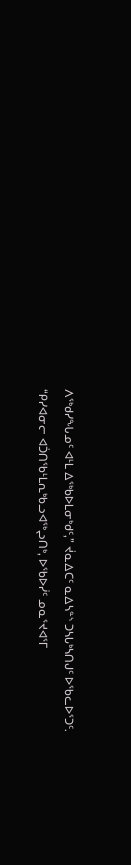ᐱᖅᑯᓯᖓᓄᑦ ᐊᒻᒪ ᐃᖅᑲᐅᒪᓂᒃᑯᑦ,” ᔫᓇᐃᑕᑦ ᓇᐃᓴᓐᔅ ᑐᓴᒐᒃᓴᑎᒍᑦ ᐅᖃᓚᐅᕐᑐᑦ.
“ᑭᓯᐊᓂᓕ ᐊᑑᑎᖃᒻᒪᕆᒃᑲᓗᐊᖅᖢᑎᒃ, ᐅᖃᐅᓰᑦ ᓄᓇᕐᔪᐊᕐᒥ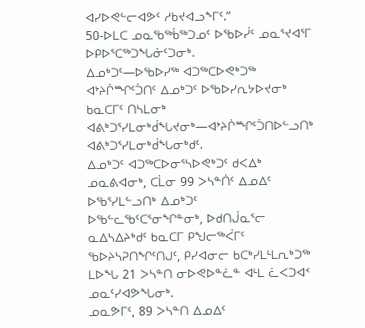ᐊᓯᐅᕙᓪᓕᐊᕗᑦ ᓱᑲᔪᐊᓗᖕᒥᑦ.”
50-ᐅᒪᑕ ᓄᓇᖃᖅᑳᖅᑐᓄᑦ ᐅᖃᐅᓰᑦ ᓄᓇᕐᔪᐊᕐᒥ ᐅᑭᐅᕐᑕᖅᑐᖓᓃᑦᑐᓂᒃ.
ᐃᓄᒃᑐᑦ—ᐅᖃᐅᓯᖅ ᐊᑐᖅᑕᐅᕙᒃᑐᖅ ᐊᔾᔨᒌᙱᑦᑑᑎᑦ ᐃᓄᒃᑐᑦ ᐅᖃᐅᓯᕆᔭᐅᔪᓂᒃ ᑲᓇᑕᒥᑦ ᑎᓴᒪᓂᒃ ᐊᕕᒃᑐᕐᓯᒪᓂᒃᑰᖓᔪᓂᒃ—ᐊᔾᔨᒌᙱᑦᑑᑎᐅᓪᓗᑎᒃ ᐊᕕᒃᑐᕐᓯᒪᓂᒃᑰᖓᓂᒃᑯᑦ.
ᐃᓄᒃᑐᑦ ᐊᑐᖅᑕᐅᓂᕐᓴᐅᕙᒃᑐᑦ ᑯᐸᐃᒃ ᓄᓇᕕᐊᓂᒃ, ᑕᒫᓂ 99 ᐳᓴᓐᑏᑦ ᐃᓄᐃᑦ ᐅᖃᕐᓯᒪᓪᓗᑎᒃ ᐃᓄᒃᑐᑦ ᐅᖃᓪᓚᖃᑦᑕᕐᓂᖏᓐᓂᒃ, ᐅᑯᑎᒎᓇᕐᓕ ᓇᐃᓴᐃᔨᒃᑯᑦ ᑲᓇᑕᒥ ᑭᖑᓕᖅᐹᒥᑦ ᖃᐅᔨᓴᕈᑎᖏᑦᑎᒍᑦ, ᑭᓯᐊᓂᓕ ᑲᑕᒃᓯᒪᒻᒪᕆᒃᑐᖅ ᒪᐅᖓ 21 ᐳᓴᓐᑎ ᓂᐅᕙᐅᓐᓛᓐ ᐊᒻᒪ ᓛᐸᑐᐊᑉ ᓄᓇᑦᓯᐊᕗᖓᓂᒃ.
ᓄᓇᕗᒥᑦ, 89 ᐳᓴᓐᑎ ᐃᓄᐃᑦ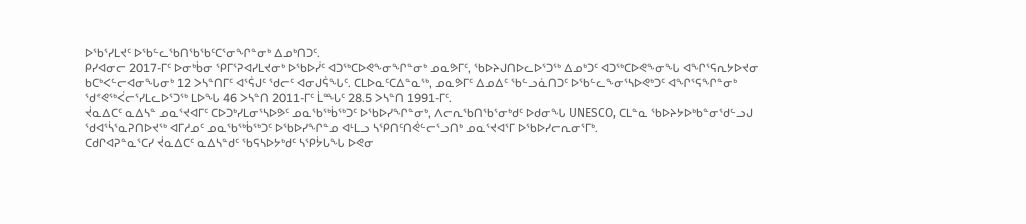ᐅᖃᕐᓯᒪᔪᑦ ᐅᖃᓪᓚᖃᑎᖃᖃᑦᑕᕐᓂᖏᓐᓂᒃ ᐃᓄᒃᑎᑐᑦ.
ᑭᓯᐊᓂᓕ 2017-ᒥᑦ ᐅᓂᒃᑳᓂ ᕿᒥᕐᕈᐊᓯᒪᔪᓂᒃ ᐅᖃᐅᓰᑦ ᐊᑐᖅᑕᐅᕙᖕᓂᖏᓐᓂᒃ ᓄᓇᕗᒥᑦ, ᖃᐅᔨᒍᑎᐅᓚᐅᕐᑐᖅ ᐃᓄᒃᑐᑦ ᐊᑐᖅᑕᐅᕙᖕᓂᖓ ᐊᖏᕐᕋᕆᔭᐅᔪᓂ ᑲᑕᒃᐸᓪᓕᐊᓂᖓᓂᒃ 12 ᐳᓴᓐᑎᒥᑦ ᐊᕐᕌᒍᑦ ᖁᓕᑦ ᐊᓂᒍᕌᖓᑦ. ᑕᒪᐅᓇᑦᑕᐃᓐᓇᖅ, ᓄᓇᕗᒥᑦ ᐃᓄᐃᑦ ᖃᓪᓗᓈᑎᑐᑦ ᐅᖃᓪᓚᖕᓂᕐᓴᐅᕙᒃᑐᑦ ᐊᖏᕐᕋᖏᓐᓂᒃ ᖁᕝᕙᖅᐹᓕᕐᓯᒪᓚᐅᕐᑐᖅ ᒪᐅᖓ 46 ᐳᓴᓐᑎ 2011-ᒥᑦ ᒫᙵᑦ 28.5 ᐳᓴᓐᑎ 1991-ᒥᑦ.
ᔫᓇᐃᑕᑦ ᓇᐃᓴᓐ ᓄᓇᕐᔪᐊᒥᑦ ᑕᐅᑐᒃᓯᒪᓂᕐᓴᐅᕗᑦ ᓄᓇᖃᖅᑳᖅᑐᑦ ᐅᖃᐅᓯᖏᓐᓂᒃ, ᐱᓕᕆᖃᑎᖃᕐᓂᒃᑯᑦ ᐅᑯᓂᖓ UNESCO, ᑕᒪᓐᓇ ᖃᐅᔨᔭᐅᒃᑲᓐᓂᖁᓪᓗᒍ ᖁᐊᕐᓵᕐᓇᕈᑎᐅᔪᖅ ᐊᒥᓱᓄᑦ ᓄᓇᖃᖅᑳᖅᑐᑦ ᐅᖃᐅᓯᖏᓐᓄ ᐊᒻᒪᓗ ᓴᕿᑎᑦᑎᕚᓪᓕᕐᓗᑎᒃ ᓄᓇᕐᔪᐊᕐᒥ ᐅᖃᐅᓯᓕᕆᓂᕐᒥᒃ.
ᑕᑯᒋᐊᕈᓐᓇᕐᑕᓯ ᔫᓇᐃᑕᑦ ᓇᐃᓴᓐᑯᑦ ᖃᕋᓴᐅᔭᒃᑯᑦ ᓴᕿᔮᒐᖓ ᐅᕙᓂ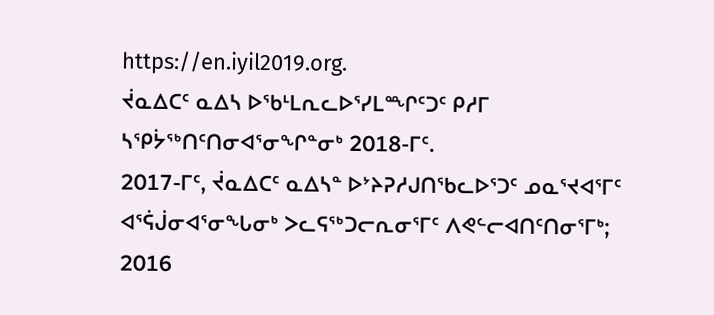https://en.iyil2019.org.
ᔫᓇᐃᑕᑦ ᓇᐃᓴ ᐅᖃᒻᒪᕆᓚᐅᕐᓯᒪᙱᑦᑐᑦ ᑭᓱᒥ ᓴᕿᔮᖅᑎᑦᑎᓂᐊᕐᓂᖏᓐᓂᒃ 2018-ᒥᑦ.
2017-ᒥᑦ, ᔫᓇᐃᑕᑦ ᓇᐃᓴᓐ ᐅᔾᔨᕈᓱᒍᑎᖃᓚᐅᕐᑐᑦ ᓄᓇᕐᔪᐊᕐᒥᑦ ᐊᕐᕌᒎᓂᐊᕐᓂᖓᓂᒃ ᐳᓚᕋᖅᑐᓕᕆᓂᕐᒥᑦ ᐱᕙᓪᓕᐊᑎᑦᑎᓂᕐᒥᒃ; 2016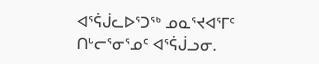ᐊᕐᕌᒎᓚᐅᕐᑐᖅ ᓄᓇᕐᔪᐊᕐᒥᑦ ᑎᒡᓕᕐᓂᕐᓄᑦ ᐊᕐᕌᒎᓗᓂ.